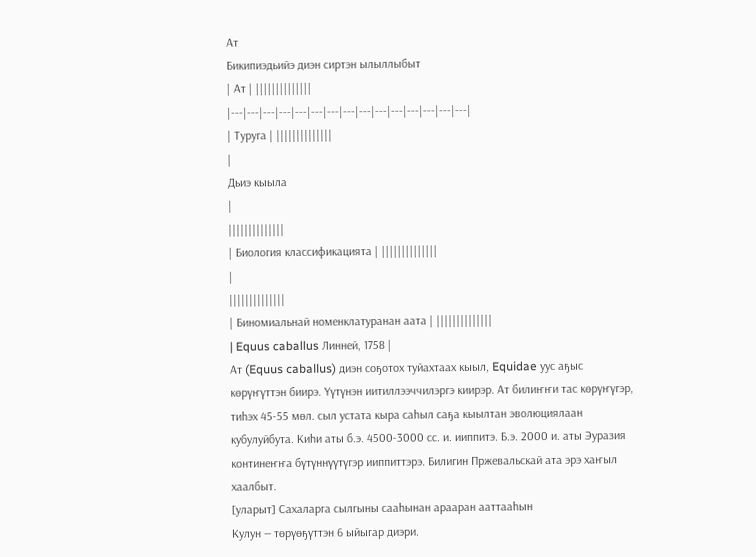Ат
Бикипиэдьийэ диэн сиртэн ылыллыбыт
| Ат | ||||||||||||||
|---|---|---|---|---|---|---|---|---|---|---|---|---|---|---|
| Туруга | ||||||||||||||
|
Дьиэ кыыла
|
||||||||||||||
| Биология классификацията | ||||||||||||||
|
||||||||||||||
| Биномиальнай номенклатуранан аата | ||||||||||||||
| Equus caballus Линней, 1758 |
Ат (Equus caballus) диэн соҕотох туйахтаах кыыл, Equidae уус аҕыс көрүҥүттэн биирэ. Үүтүнэн иитиллээччилэргэ киирэр. Ат билиҥҥи тас көрүҥүгэр, тиhэх 45-55 мөл. сыл устата кыра саhыл саҕа кыылтан эволюциялаан кубулуйбута. Киhи аты б.э. 4500-3000 сс. и. ииппитэ. Б.э. 2000 и. аты Эуразия континеҥҥа бүтүннүүтүгэр ииппиттэрэ. Билигин Пржевальскай ата эрэ хаҥыл хаалбыт.
[уларыт] Сахаларга сылгыны сааһынан арааран ааттааһын
Кулун — төрүөҕүттэн 6 ыйыгар диэри.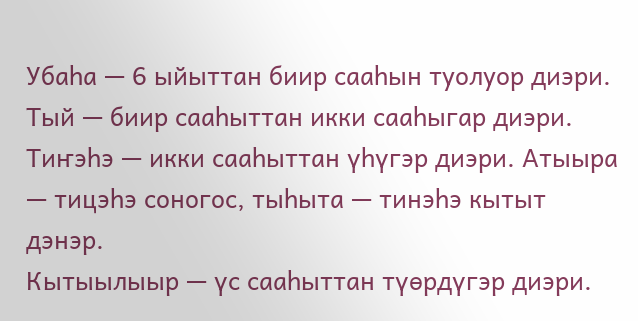Убаһа — 6 ыйыттан биир сааһын туолуор диэри.
Тый — биир сааһыттан икки сааһыгар диэри.
Тиҥэһэ — икки сааһыттан үһүгэр диэри. Атыыра — тицэһэ соногос, тыһыта — тинэһэ кытыт дэнэр.
Кытыылыыр — үс сааһыттан түөрдүгэр диэри.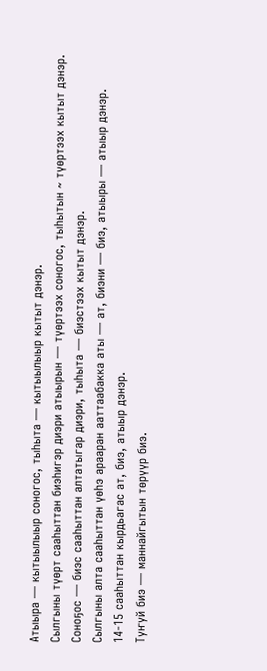Атыыра — кытыылыыр соногос, тыһыта — кытыылыыр кытыт дэнэр.
Сылгыны түөрт сааһыттан биэһигэр диэри атыырын — түөртээх соногос, тыһытын ~ түөртээх кытыт дэнэр.
Соноҕос — биэс сааһыттан алтатыгар диэри, тыһыта — биэстээх кытыт дэнэр.
Сылгыны алта сааһыттан үөһэ арааран ааттаабакка аты — ат, биэни — биэ, атыыры — атыыр дэнэр.
14-15 сааһыттан кырдьагас ат, биэ, атыыр дэнэр.
Туҥуй биэ — маннайгытын төрүүр биэ.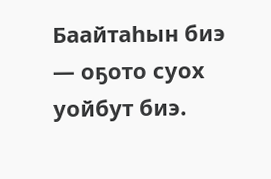Баайтаһын биэ — оҕото суох уойбут биэ.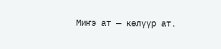Миҥэ ат — көлүүр ат.